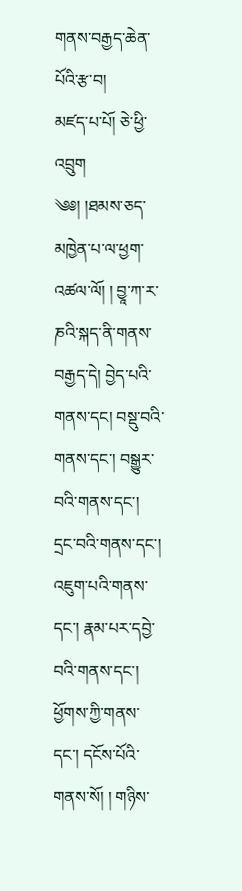གནས་བརྒྱད་ཆེན་པོའི་རྩ་བ།
མཛད་པ་པོ། ཅེ་ཕྱི་འབྲུག
༄༅། །ཐམས་ཅད་མཁྱེན་པ་ལ་ཕྱག་འཚལ་ལོ། ། བྱཱ་ཀ་ར་ཎའི་སྐད་ནི་གནས་བརྒྱད་དེ། བྱེད་པའི་གནས་དང། བསྡུ་བའི་གནས་དང་། བསྒྱུར་བའི་གནས་དང་། དྲང་བའི་གནས་དང་། འཇུག་པའི་གནས་དང་། རྣམ་པར་དབྱེ་བའི་གནས་དང་། ཕྱོགས་ཀྱི་གནས་དང་། དངོས་པོའི་གནས་སོ། ། གཉིས་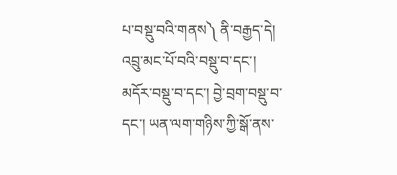པ་བསྡུ་བའི་གནས༽ ནི་བརྒྱད་དེ། འབྲུ་མང་པོ་བའི་བསྡུ་བ་དང་། མདོར་བསྡུ་བ་དང་། བྱེ་བྲག་བསྡུ་བ་དང་། ཡན་ལག་གཉིས་ཀྱི་སྒོ་ནས་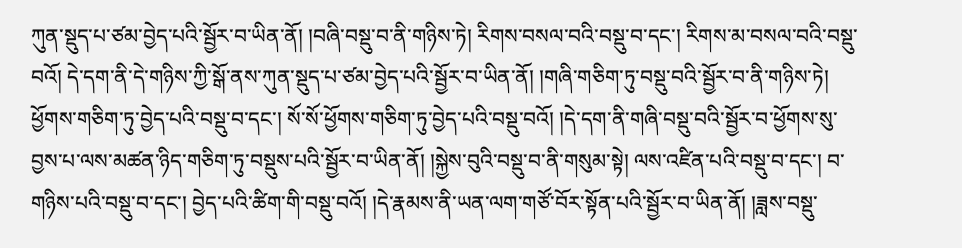ཀུན་སྡུད་པ་ཙམ་བྱེད་པའི་སྦྱོར་བ་ཡིན་ནོ། །བཞི་བསྡུ་བ་ནི་གཉིས་ཏེ། རིགས་བསལ་བའི་བསྡུ་བ་དང་། རིགས་མ་བསལ་བའི་བསྡུ་བའོ། དེ་དག་ནི་དེ་གཉིས་ཀྱི་སྒོ་ནས་ཀུན་སྡུད་པ་ཙམ་བྱེད་པའི་སྦྱོར་བ་ཡིན་ནོ། །གཞི་གཅིག་ཏུ་བསྡུ་བའི་སྦྱོར་བ་ནི་གཉིས་ཏེ། ཕྱོགས་གཅིག་ཏུ་བྱེད་པའི་བསྡུ་བ་དང་། སོ་སོ་ཕྱོགས་གཅིག་ཏུ་བྱེད་པའི་བསྡུ་བའོ། །དེ་དག་ནི་གཞི་བསྡུ་བའི་སྦྱོར་བ་ཕྱོགས་སུ་བྱས་པ་ལས་མཚན་ཉིད་གཅིག་ཏུ་བསྡུས་པའི་སྦྱོར་བ་ཡིན་ནོ། །སྐྱེས་བུའི་བསྡུ་བ་ནི་གསུམ་སྟེ། ལས་འཛིན་པའི་བསྡུ་བ་དང་། བ་གཉིས་པའི་བསྡུ་བ་དང་། བྱེད་པའི་ཚིག་གི་བསྡུ་བའོ། །དེ་རྣམས་ནི་ཡན་ལག་གཙོ་བོར་སྟོན་པའི་སྦྱོར་བ་ཡིན་ནོ། །ཟླས་བསྡུ་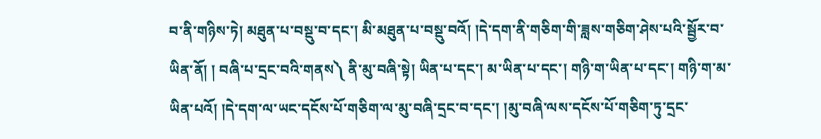བ་ནི་གཉིས་ཏེ། མཐུན་པ་བསྡུ་བ་དང་། མི་མཐུན་པ་བསྡུ་བའོ། །དེ་དག་ནི་གཅིག་གི་ཟླས་གཅིག་ཤེས་པའི་སྦྱོར་བ་ཡིན་ནོ། ། བཞི་པ་དྲང་བའི་གནས༽ ནི་མུ་བཞི་སྟེ། ཡིན་པ་དང་། མ་ཡིན་པ་དང་། གཉི་ག་ཡིན་པ་དང་། གཉི་ག་མ་ཡིན་པའོ། །དེ་དག་ལ་ཡང་དངོས་པོ་གཅིག་ལ་མུ་བཞི་དྲང་བ་དང་། །མུ་བཞི་ལས་དངོས་པོ་གཅིག་ཏུ་དྲང་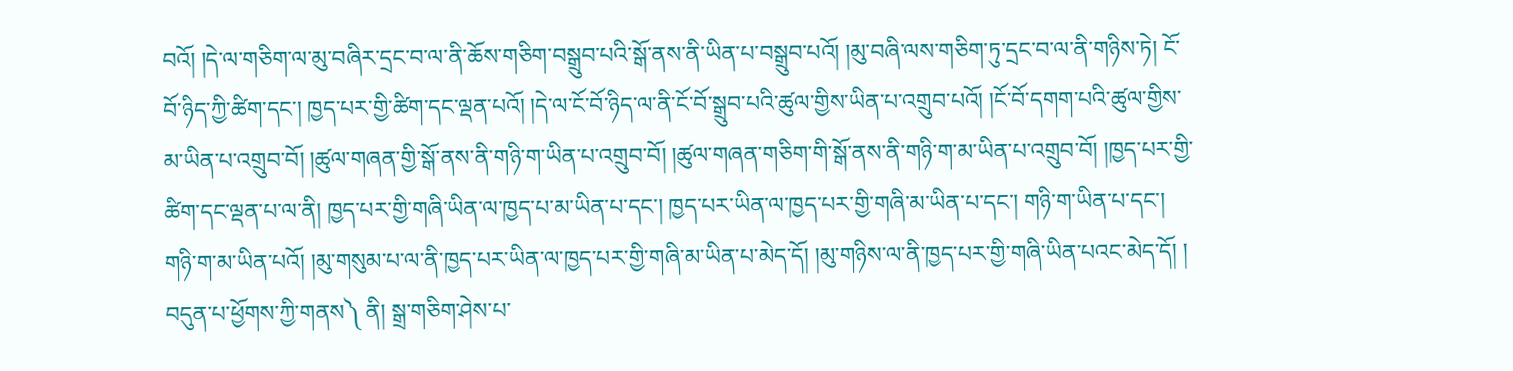བའོ། །དེ་ལ་གཅིག་ལ་མུ་བཞིར་དྲང་བ་ལ་ནི་ཆོས་གཅིག་བསྒྲུབ་པའི་སྒོ་ནས་ནི་ཡིན་པ་བསྒྲུབ་པའོ། །མུ་བཞི་ལས་གཅིག་ཏུ་དྲང་བ་ལ་ནི་གཉིས་ཏེ། ངོ་བོ་ཉིད་ཀྱི་ཚིག་དང་། ཁྱད་པར་གྱི་ཚིག་དང་ལྡན་པའོ། །དེ་ལ་ངོ་བོ་ཉིད་ལ་ནི་ངོ་བོ་སྒྲུབ་པའི་ཚུལ་གྱིས་ཡིན་པ་འགྲུབ་པའོ། །ངོ་བོ་དགག་པའི་ཚུལ་གྱིས་མ་ཡིན་པ་འགྲུབ་བོ། །ཚུལ་གཞན་གྱི་སྒོ་ནས་ནི་གཉི་ག་ཡིན་པ་འགྲུབ་བོ། །ཚུལ་གཞན་གཅིག་གི་སྒོ་ནས་ནི་གཉི་ག་མ་ཡིན་པ་འགྲུབ་བོ། །ཁྱད་པར་གྱི་ཚིག་དང་ལྡན་པ་ལ་ནི། ཁྱད་པར་གྱི་གཞི་ཡིན་ལ་ཁྱད་པ་མ་ཡིན་པ་དང་། ཁྱད་པར་ཡིན་ལ་ཁྱད་པར་གྱི་གཞི་མ་ཡིན་པ་དང་། གཉི་ག་ཡིན་པ་དང་། གཉི་ག་མ་ཡིན་པའོ། །མུ་གསུམ་པ་ལ་ནི་ཁྱད་པར་ཡིན་ལ་ཁྱད་པར་གྱི་གཞི་མ་ཡིན་པ་མེད་དོ། །མུ་གཉིས་ལ་ནི་ཁྱད་པར་གྱི་གཞི་ཡིན་པའང་མེད་དོ། ། བདུན་པ་ཕྱོགས་ཀྱི་གནས༽ ནི། སྒྲ་གཅིག་ཤེས་པ་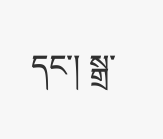དང་། སྒྲ་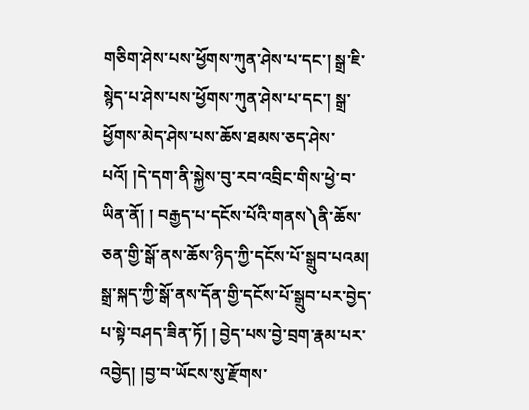གཅིག་ཤེས་པས་ཕྱོགས་ཀུན་ཤེས་པ་དང་། སྒྲ་ཇི་སྙེད་པ་ཤེས་པས་ཕྱོགས་ཀུན་ཤེས་པ་དང་། སྒྲ་ཕྱོགས་མེད་ཤེས་པས་ཆོས་ཐམས་ཅད་ཤེས་པའོ། །དེ་དག་ནི་སྐྱེས་བུ་རབ་འབྲིང་གིས་ཕྱེ་བ་ཡིན་ནོ། ། བརྒྱད་པ་དངོས་པོའི་གནས༽ནི་ཆོས་ཅན་གྱི་སྒོ་ནས་ཆོས་ཉིད་ཀྱི་དངོས་པོ་སྒྲུབ་པའམ། སྒྲ་སྐད་ཀྱི་སྒོ་ནས་དོན་གྱི་དངོས་པོ་སྒྲུབ་པར་བྱེད་པ་སྟེ་བཤད་ཟིན་ཏོ། ། བྱེད་པས་བྱེ་བྲག་རྣམ་པར་འབྱེད། །བྱ་བ་ཡོངས་སུ་རྫོགས་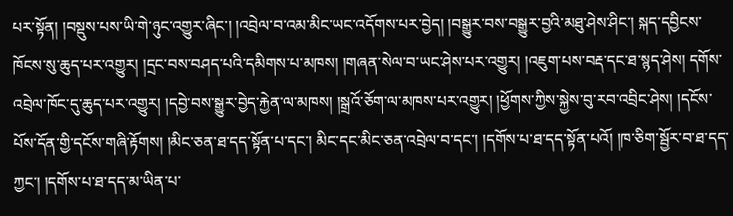པར་སྟོན། །བསྡུས་པས་ཡི་གེ་ཉུང་འགྱུར་ཞིང་། །འབྲེལ་བ་འམ་མིང་ཡང་འདོགས་པར་བྱེད། །བསྒྱུར་བས་བསྒྱུར་བྱའི་མཐུ་ཤེས་ཤིང་། སྐད་དབྱིངས་ཁོངས་སུ་ཆུད་པར་འགྱུར། །དྲང་བས་བཤད་པའི་དམིགས་པ་མཁས། །གཞན་སེལ་བ་ཡང་ཤེས་པར་འགྱུར། །འཇུག་པས་བརྡ་དང་ཐ་སྙད་ཤེས། དགོས་འབྲེལ་ཁོང་དུ་ཆུད་པར་འགྱུར། །དབྱེ་བས་སྒྱུར་བྱེད་རྐྱེན་ལ་མཁས། །སྒྲའོ་ཅོག་ལ་མཁས་པར་འགྱུར། །ཕྱོགས་ཀྱིས་སྐྱེས་བུ་རབ་འབྲིང་ཤེས། །དངོས་པོས་དོན་གྱི་དངོས་གཞི་རྟོགས། །མིང་ཅན་ཐ་དད་སྟོན་པ་དང་། མིང་དང་མིང་ཅན་འབྲེལ་བ་དང་། །དགོས་པ་ཐ་དད་སྟོན་པའོ། །ཁ་ཅིག་སྦྱོར་བ་ཐ་དད་ཀྱང་། །དགོས་པ་ཐ་དད་མ་ཡིན་པ་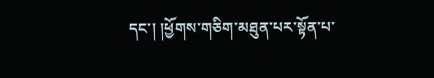དང་། །ཕྱོགས་གཅིག་མཐུན་པར་སྟོན་པ་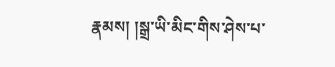རྣམས། །སྒྲ་ཡི་མིང་གིས་ཤེས་པ་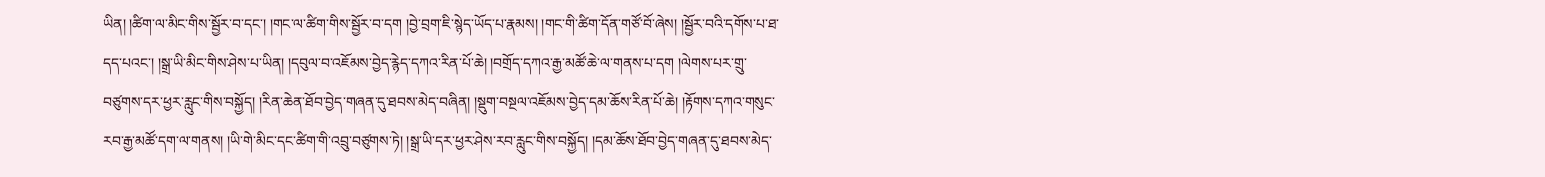ཡིན། །ཚིག་ལ་མིང་གིས་སྦྱོར་བ་དང་། །གང་ལ་ཚིག་གིས་སྦྱོར་བ་དག །བྱེ་བྲག་ཇི་སྙེད་ཡོད་པ་རྣམས། །གང་གི་ཚིག་དོན་གཙོ་བོ་ཞེས། །སྦྱོར་བའི་དགོས་པ་ཐ་དད་པའང་། །སྒྲ་ཡི་མིང་གིས་ཤེས་པ་ཡིན། །དབུལ་བ་འཇོམས་བྱེད་རྙེད་དཀའ་རིན་པོ་ཆེ། །བགྲོད་དཀའ་རྒྱ་མཚོ་ཆེ་ལ་གནས་པ་དག །ལེགས་པར་གྲུ་བཙུགས་དར་ཕྱར་རླུང་གིས་བསྐྱོད། །རིན་ཆེན་ཐོབ་བྱེད་གཞན་དུ་ཐབས་མེད་བཞིན། །སྡུག་བསྔལ་འཇོམས་བྱེད་དམ་ཆོས་རིན་པོ་ཆེ། །རྟོགས་དཀའ་གསུང་རབ་རྒྱ་མཚོ་དག་ལ་གནས། །ཡི་གེ་མིང་དང་ཚིག་གི་འབྲུ་བཙུགས་ཏེ། །སྒྲ་ཡི་དར་ཕྱར་ཤེས་རབ་རླུང་གིས་བསྐྱོད། །དམ་ཆོས་ཐོབ་བྱེད་གཞན་དུ་ཐབས་མེད་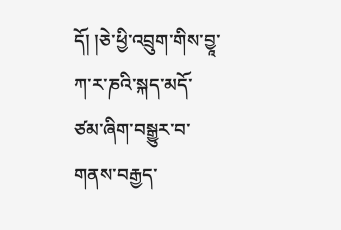དོ། །ཅེ་ཕྱི་འབྲུག་གིས་བྱཱ་ཀ་ར་ཎའི་སྐད་མདོ་ཙམ་ཞིག་བསྒྱུར་བ་གནས་བརྒྱད་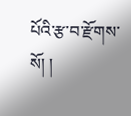པོའི་རྩ་བ་རྫོགས་སོ། །